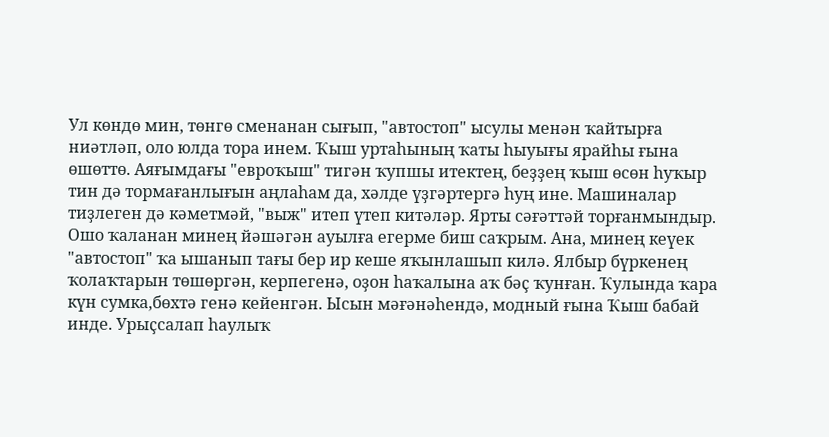Ул көндө мин, төнгө сменанан сығып, "автостоп" ысулы менән ҡайтырға ниәтләп, оло юлда тора инем. Ҡыш уртаһының ҡаты һыуығы ярайһы ғына өшөттө. Аяғымдағы "евроҡыш" тигән ҡупшы итектең, беҙҙең ҡыш өсөн һуҡыр тин дә тормағанлығын аңлаһам да, хәлде үҙгәртергә һуң ине. Машиналар тиҙлеген дә кәметмәй, "выж" итеп үтеп китәләр. Ярты сәғәттәй торғанмындыр. Ошо ҡаланан минең йәшәгән ауылға егерме биш саҡрым. Ана, минең кеүек "автостоп" ҡа ышанып тағы бер ир кеше яҡынлашып килә. Ялбыр бүркенең ҡолаҡтарын төшөргән, керпегенә, оҙон һаҡалына аҡ бәҫ ҡунған. Ҡулында ҡара күн сумка,бөхтә генә кейенгән. Ысын мәғәнәһендә, модный ғына Ҡыш бабай инде. Урыҫсалап һаулыҡ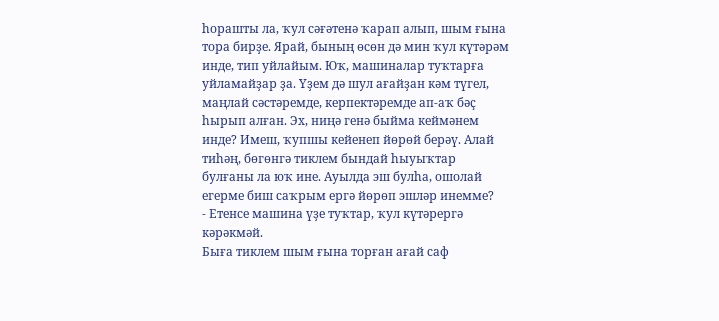һорашты ла, ҡул сәғәтенә ҡарап алып, шым ғына тора бирҙе. Ярай, бының өсөн дә мин ҡул күтәрәм инде, тип уйлайым. Юҡ, машиналар туҡтарға уйламайҙар ҙа. Үҙем дә шул ағайҙан кәм түгел, маңлай сәстәремде, керпектәремде ап-аҡ бәҫ һырып алған. Эх, ниңә генә быйма кеймәнем инде? Имеш, ҡупшы кейенеп йөрөй берәү. Алай тиһәң, бөгөнгә тиклем бындай һыуыҡтар булғаны ла юҡ ине. Ауылда эш булһа, ошолай егерме биш саҡрым ергә йөрөп эшләр инемме?
- Етенсе машина үҙе туҡтар, ҡул күтәрергә кәрәкмәй.
Быға тиклем шым ғына торған ағай саф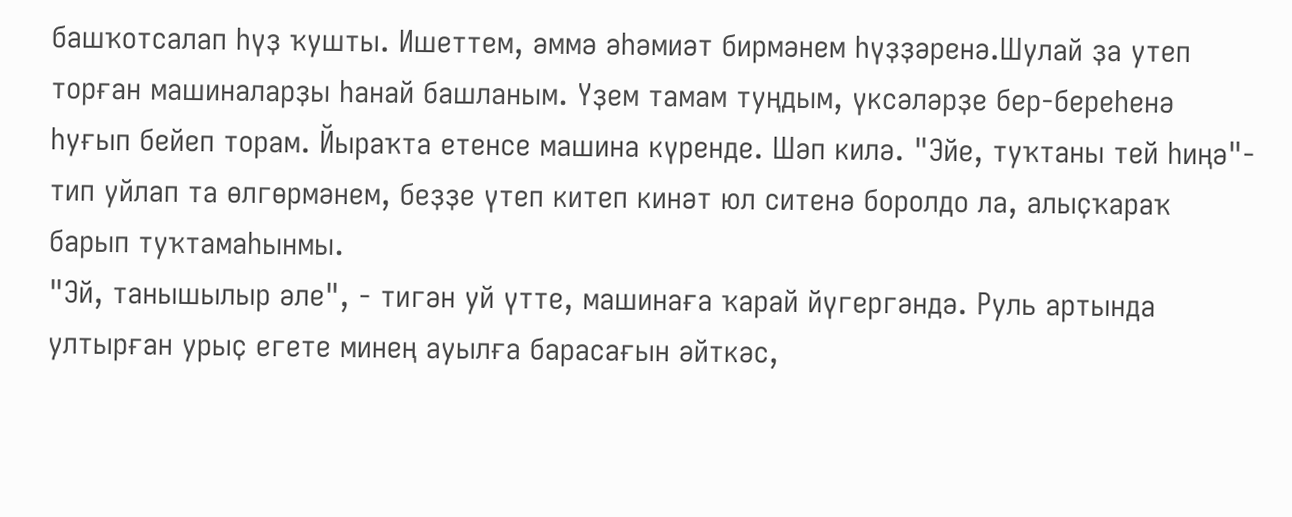башҡотсалап һүҙ ҡушты. Ишеттем, әммә әһәмиәт бирмәнем һүҙҙәренә.Шулай ҙа утеп торған машиналарҙы һанай башланым. Үҙем тамам туңдым, үксәләрҙе бер-береһенә һуғып бейеп торам. Йыраҡта етенсе машина күренде. Шәп килә. "Эйе, туҡтаны тей һиңә"- тип уйлап та өлгөрмәнем, беҙҙе үтеп китеп кинәт юл ситенә боролдо ла, алыҫҡараҡ барып туҡтамаһынмы.
"Эй, танышылыр әле", - тигән уй үтте, машинаға ҡарай йүгергәндә. Руль артында ултырған урыҫ егете минең ауылға барасағын әйткәс,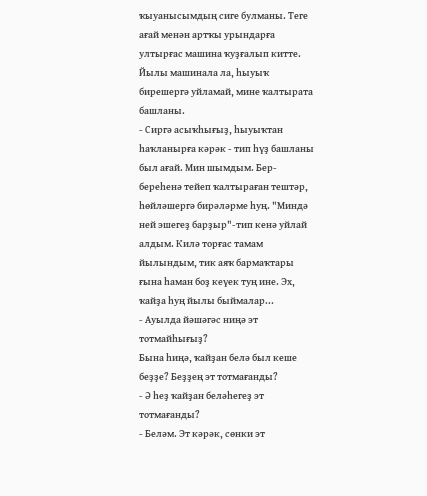ҡыуанысымдың сиге булманы. Теге ағай менән артҡы урындарға ултырғас машина ҡуҙғалып китте. Йылы машинала ла, һыуыҡ бирешергә уйламай, мине ҡалтырата башланы.
- Сиргә асыҡһығыҙ, һыуыҡтан һаҡланырға кәрәк - тип һүҙ башланы был ағай. Мин шымдым. Бер-береһенә тейеп ҡалтыраған тештәр, һөйләшергә бирәләрме һуң. "Миндә ней эшегеҙ барҙыр"-тип кенә уйлай алдым. Килә торғас тамам йылындым, тик аяҡ бармаҡтары ғына һаман боҙ кеүек туң ине. Эх, ҡайҙа һуң йылы быймалар...
- Ауылда йәшәгәс ниңә эт тотмайһығыҙ?
Бына һиңә, ҡайҙан белә был кеше беҙҙе? Беҙҙең эт тотмағанды?
- Ә һеҙ ҡайҙан беләһегеҙ эт тотмағанды?
- Беләм. Эт кәрәк, сөнки эт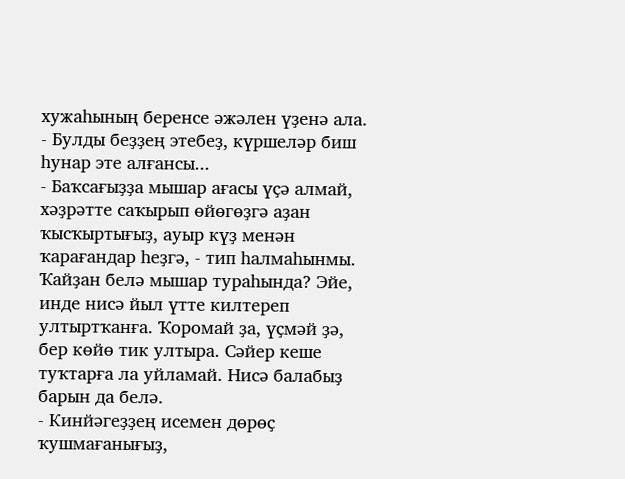хужаһының беренсе әжәлен үҙенә ала.
- Булды беҙҙең этебеҙ, күршеләр биш һунар эте алғансы...
- Баҡсағыҙҙа мышар ағасы үҫә алмай, хәҙрәтте саҡырып өйөгөҙгә аҙан ҡысҡыртығыҙ, ауыр күҙ менән ҡарағандар һеҙгә, - тип һалмаһынмы. Ҡайҙан белә мышар тураһында? Эйе, инде нисә йыл үтте килтереп ултыртҡанға. Ҡоромай ҙа, үҫмәй ҙә, бер көйө тик ултыра. Сәйер кеше туҡтарға ла уйламай. Нисә балабыҙ барын да белә.
- Кинйәгеҙҙең исемен дөрөҫ ҡушмағанығыҙ,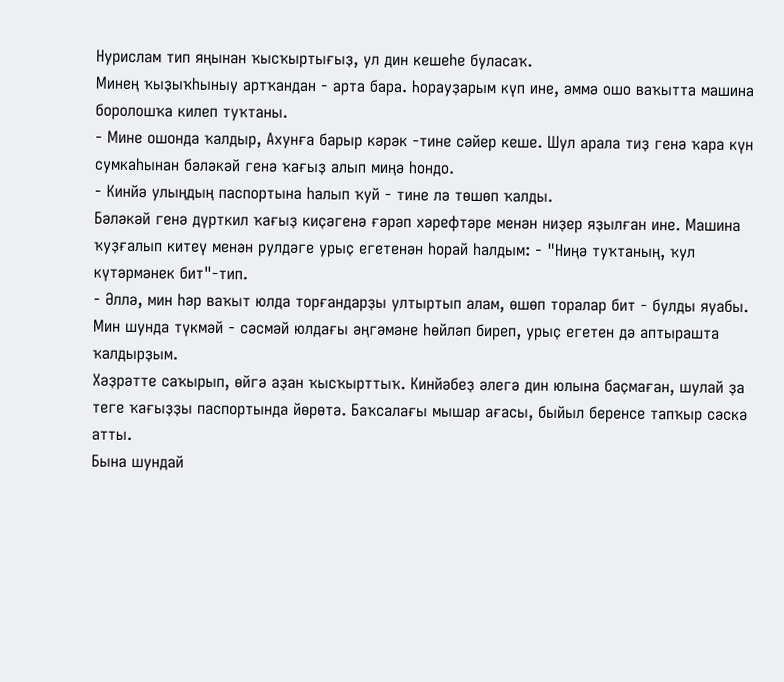Нурислам тип яңынан ҡысҡыртығыҙ, ул дин кешеһе буласаҡ.
Минең ҡыҙыҡһыныу артҡандан - арта бара. Һорауҙарым күп ине, әммә ошо ваҡытта машина боролошҡа килеп туҡтаны.
- Мине ошонда ҡалдыр, Ахунға барыр кәрәк -тине сәйер кеше. Шул арала тиҙ генә ҡара күн сумкаһынан бәләкәй генә ҡағыҙ алып миңә һондо.
- Кинйә улыңдың паспортына һалып ҡуй - тине лә төшөп ҡалды.
Бәләкәй генә дүрткил ҡағыҙ киҫәгенә ғәрәп хәрефтәре менән ниҙер яҙылған ине. Машина ҡуҙғалып китеү менән рулдәге урыҫ егетенән һорай һалдым: - "Ниңә туҡтаның, ҡул күтәрмәнек бит"-тип.
- Әллә, мин һәр ваҡыт юлда торғандарҙы ултыртып алам, өшөп торалар бит - булды яуабы.
Мин шунда түкмәй - сәсмәй юлдағы әңгәмәне һөйләп биреп, урыҫ егетен дә аптырашта ҡалдырҙым.
Хәҙрәтте саҡырып, өйгә аҙан ҡысҡырттыҡ. Кинйәбеҙ әлегә дин юлына баҫмаған, шулай ҙа теге ҡағыҙҙы паспортында йөрөтә. Баҡсалағы мышар ағасы, быйыл беренсе тапҡыр сәскә атты.
Бына шундай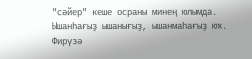"сәйер" кеше осраны минең юлымда.
Ышанһағыҙ ышанығыҙ, ышанмаһағыҙ юҡ.
Фирүзә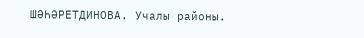ШӘҺӘРЕТДИНОВА. Учалы районы.